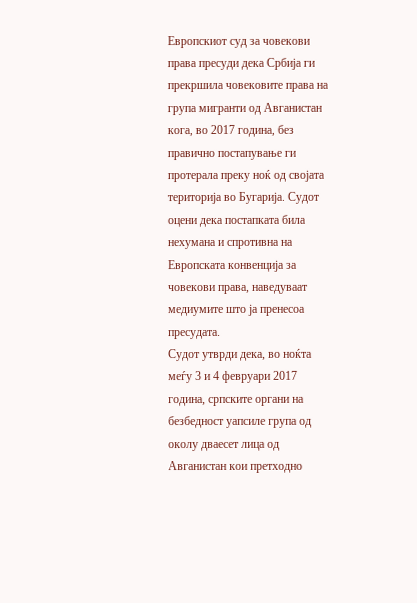Европскиот суд за човекови права пресуди дека Србија ги прекршила човековите права на група мигранти од Авганистан кога, во 2017 година, без правично постапување ги протерала преку ноќ од својата територија во Бугарија. Судот оцени дека постапката била нехумана и спротивна на Европската конвенција за човекови права, наведуваат медиумите што ја пренесоа пресудата.
Судот утврди дека, во ноќта меѓу 3 и 4 февруари 2017 година, српските органи на безбедност уапсиле група од околу дваесет лица од Авганистан кои претходно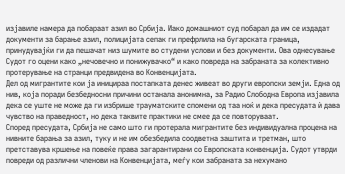изјавиле намера да побараат азил во Србија. Иако домашниот суд побарал да им се издадат документи за барање азил, полицијата сепак ги префрлила на бугарската граница, принудувајќи ги да пешачат низ шумите во студени услови и без документи. Ова однесување Судот го оцени како „нечовечно и понижувачко“ и како повреда на забраната за колективно протерување на странци предвидена во Конвенцијата.
Дел од мигрантите кои ја иницираа постапката денес живеат во други европски земји. Една од нив, која поради безбедносни причини останала анонимна, за Радио Слободна Европа изјавила дека се уште не може да ги избрише трауматските спомени од таа ноќ и дека пресудата ѝ дава чувство на праведност, но дека таквите практики не смее да се повторуваат.
Според пресудата, Србија не само што ги протерала мигрантите без индивидуална процена на нивните барања за азил, туку и не им обезбедила соодветна заштита и третман, што претставува кршење на повеќе права загарантирани со Европската конвенција. Судот утврди повреди од различни членови на Конвенцијата, меѓу кои забраната за нехумано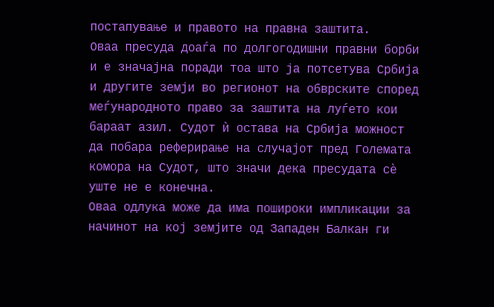постапување и правото на правна заштита.
Оваа пресуда доаѓа по долгогодишни правни борби и е значајна поради тоа што ја потсетува Србија и другите земји во регионот на обврските според меѓународното право за заштита на луѓето кои бараат азил. Судот ѝ остава на Србија можност да побара реферирање на случајот пред Големата комора на Судот, што значи дека пресудата сè уште не е конечна.
Оваа одлука може да има пошироки импликации за начинот на кој земјите од Западен Балкан ги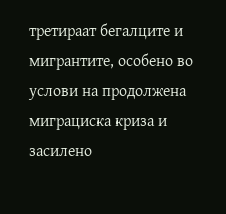третираат бегалците и мигрантите, особено во услови на продолжена миграциска криза и засилено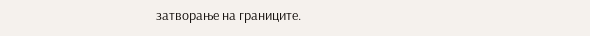затворање на границите.